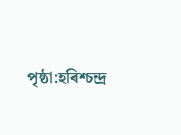পৃষ্ঠা:হৰিশ্চন্দ্ৰ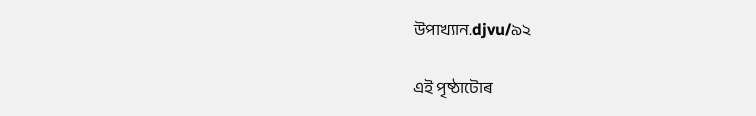উপাখ্যান.djvu/৯২

এই পৃষ্ঠাটোৰ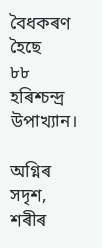বৈধকৰণ হৈছে
৮৮
হৰিশ্চন্দ্ৰ উপাখ্যান।

অগ্নিৰ সদৃশ,   শৰীৰ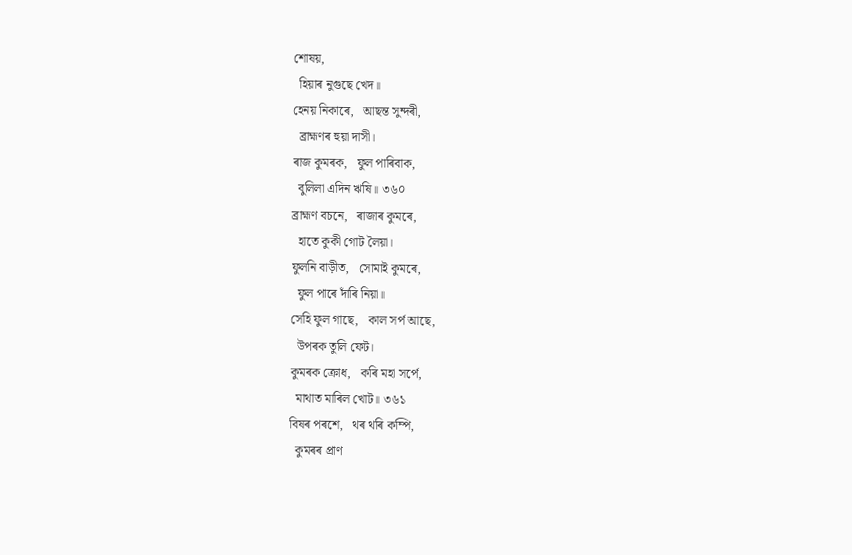শোষয়,
  হিয়াৰ নুগুছে খেদ॥
হেনয় নিকাৰে,   আছন্ত সুন্দৰী,
  ব্ৰাহ্মণৰ হুয়া দাসী।
ৰাজ কুমৰক,   ফুল পাৰিবাক,
  বুলিলা এদিন ঋষি॥ ৩৬০
ব্ৰাহ্মণ বচনে,   ৰাজাৰ কুমৰে,
  হাতে কুকী গোট লৈয়া।
ফুলনি বাড়ীত,   সোমাই কুমৰে,
  ফুল পাৰে দাঁৰি নিয়া॥
সেহি ফুল গাছে,   কাল সৰ্প আছে,
  উপৰক তুলি ফেট।
কুমৰক ক্ৰোধ,   কৰি মহা সৰ্পে,
  মাথাত মাৰিল খোট॥ ৩৬১
বিষৰ পৰশে,   থৰ থৰি কম্পি,
  কুমৰৰ প্ৰাণ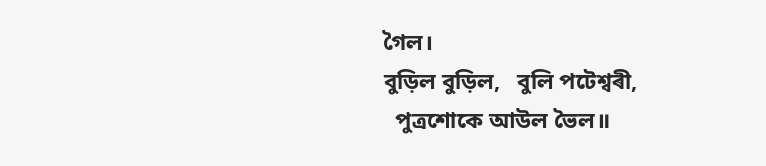গৈল।
বুড়িল বুড়িল,   বুলি পটেশ্বৰী,
  পুত্ৰশোকে আউল ভৈল॥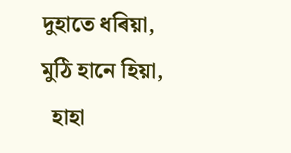দুহাতে ধৰিয়া,   মুঠি হানে হিয়া,
  হাহা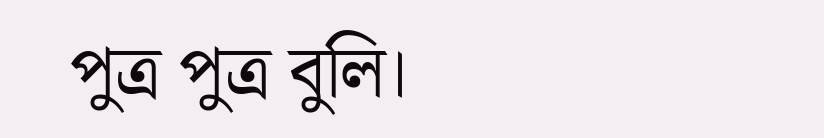পুত্ৰ পুত্ৰ বুলি।